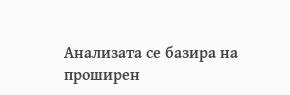Анализата се базира на проширен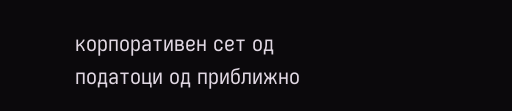корпоративен сет од податоци од приближно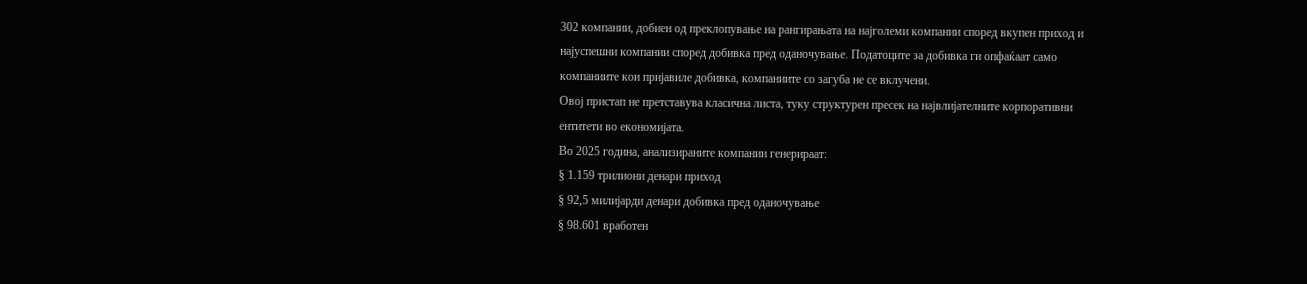302 компании, добиен од преклопување на рангирањата на најголеми компании според вкупен приход и најуспешни компании според добивка пред оданочување. Податоците за добивка ги опфаќаат само компаниите кои пријавиле добивка, компаниите со загуба не се вклучени.
Овој пристап не претставува класична листа, туку структурен пресек на највлијателните корпоративни ентитети во економијата.
Во 2025 година, анализираните компании генерираат:
§ 1.159 трилиони денари приход
§ 92,5 милијарди денари добивка пред оданочување
§ 98.601 вработен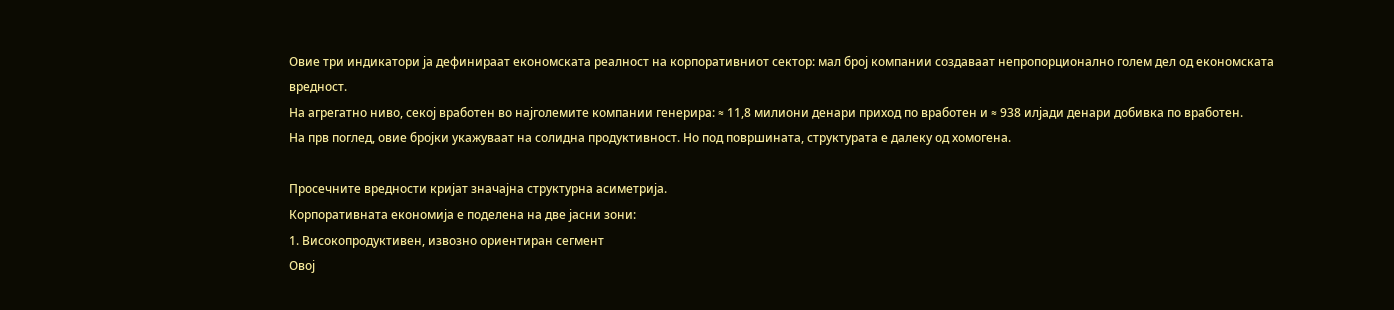Овие три индикатори ја дефинираат економската реалност на корпоративниот сектор: мал број компании создаваат непропорционално голем дел од економската вредност.
На агрегатно ниво, секој вработен во најголемите компании генерира: ≈ 11,8 милиони денари приход по вработен и ≈ 938 илјади денари добивка по вработен.
На прв поглед, овие бројки укажуваат на солидна продуктивност. Но под површината, структурата е далеку од хомогена.

Просечните вредности кријат значајна структурна асиметрија.
Корпоративната економија е поделена на две јасни зони:
1. Високопродуктивен, извозно ориентиран сегмент
Овој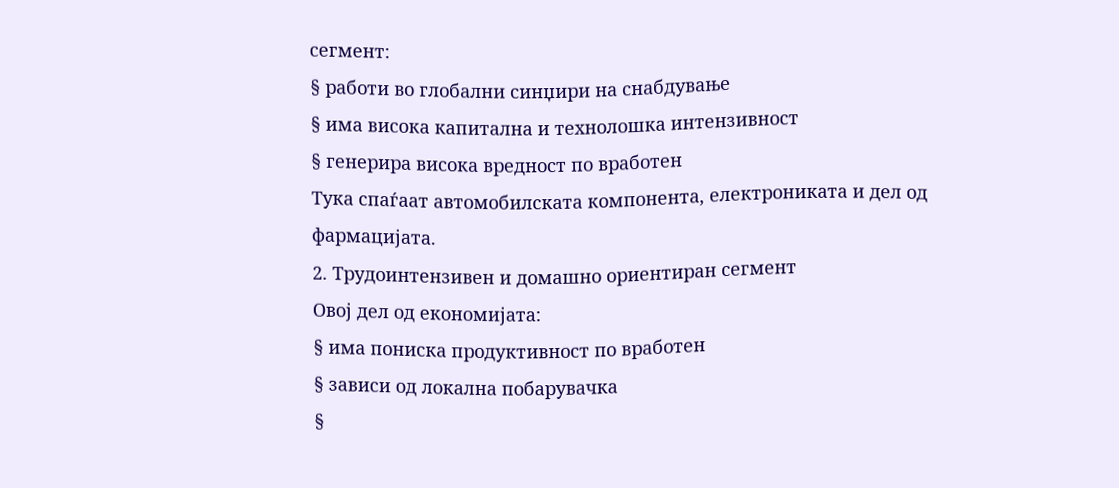сегмент:
§ работи во глобални синџири на снабдување
§ има висока капитална и технолошка интензивност
§ генерира висока вредност по вработен
Тука спаѓаат автомобилската компонента, електрониката и дел од фармацијата.
2. Трудоинтензивен и домашно ориентиран сегмент
Овој дел од економијата:
§ има пониска продуктивност по вработен
§ зависи од локална побарувачка
§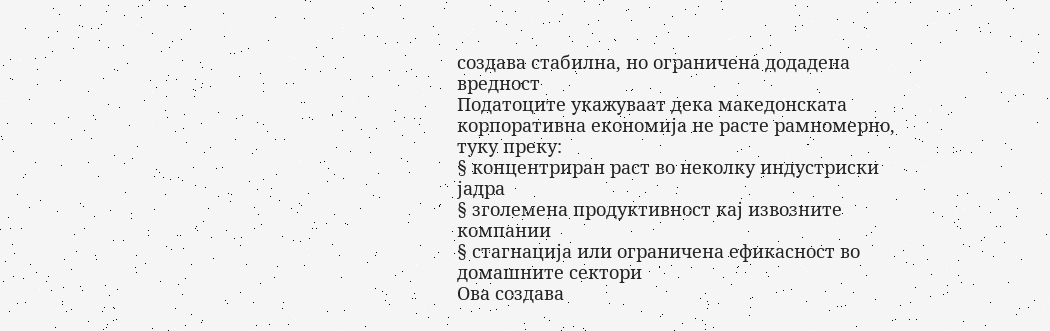создава стабилна, но ограничена додадена вредност
Податоците укажуваат дека македонската корпоративна економија не расте рамномерно, туку преку:
§ концентриран раст во неколку индустриски јадра
§ зголемена продуктивност кај извозните компании
§ стагнација или ограничена ефикасност во домашните сектори
Ова создава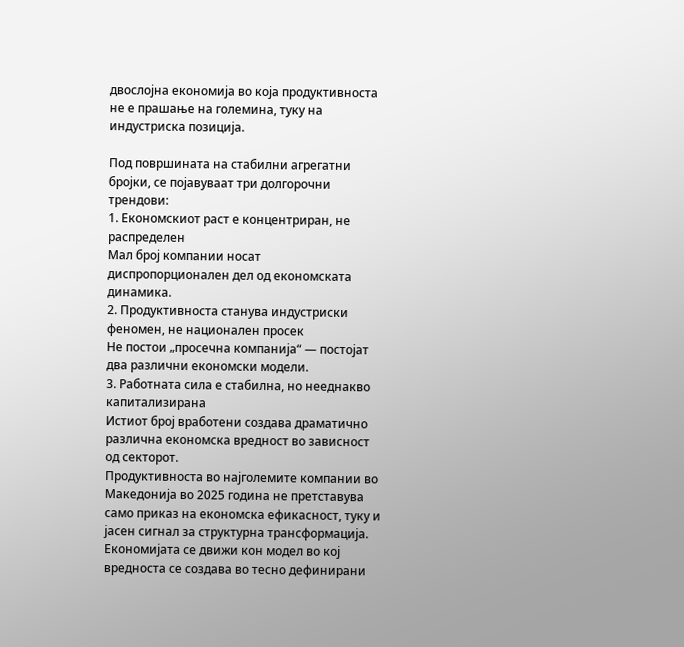двослојна економија во која продуктивноста не е прашање на големина, туку на индустриска позиција.

Под површината на стабилни агрегатни бројки, се појавуваат три долгорочни трендови:
1. Економскиот раст е концентриран, не распределен
Мал број компании носат диспропорционален дел од економската динамика.
2. Продуктивноста станува индустриски феномен, не национален просек
Не постои „просечна компанија“ — постојат два различни економски модели.
3. Работната сила е стабилна, но нееднакво капитализирана
Истиот број вработени создава драматично различна економска вредност во зависност од секторот.
Продуктивноста во најголемите компании во Македонија во 2025 година не претставува само приказ на економска ефикасност, туку и јасен сигнал за структурна трансформација.
Економијата се движи кон модел во кој вредноста се создава во тесно дефинирани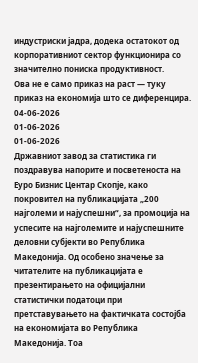индустриски јадра, додека остатокот од корпоративниот сектор функционира со значително пониска продуктивност.
Ова не е само приказ на раст — туку приказ на економија што се диференцира.
04-06-2026
01-06-2026
01-06-2026
Државниот завод за статистика ги поздравува напорите и посветеноста на Еуро Бизнис Центар Скопје, како покровител на публикацијата „200 најголеми и најуспешни“, за промоција на успесите на најголемите и најуспешните деловни субјекти во Република Македонија. Од особено значење за читателите на публикацијата е презентирањето на официјални статистички податоци при претставувањето на фактичката состојба на економијата во Република Македонија. Тоа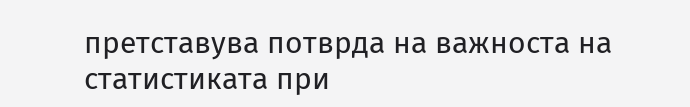претставува потврда на важноста на статистиката при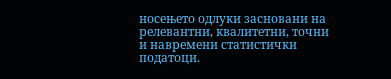носењето одлуки засновани на релевантни, квалитетни, точни и навремени статистички податоци.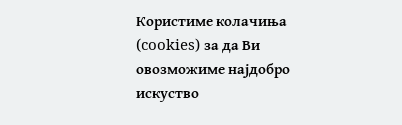Користиме колачиња (cookies) за да Ви овозможиме најдобро искуство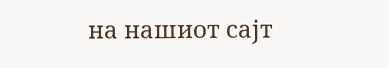на нашиот сајт